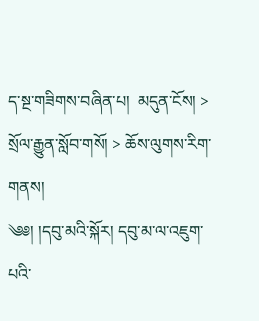ད་སྔ་གཟིགས་བཞིན་པ།  མདུན་ངོས། > སྲོལ་རྒྱུན་སློབ་གསོ། > ཆོས་ལུགས་རིག་གནས།
༄༅། །དབུ་མའི་སྐོར། དབུ་མ་ལ་འཇུག་པའི་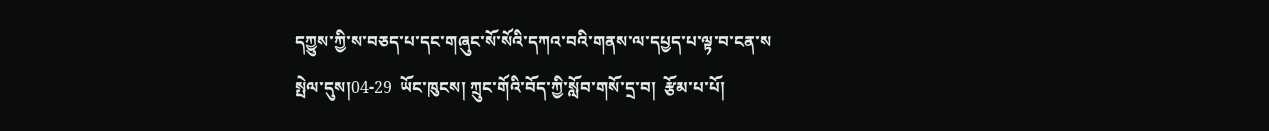དཀྱུས་ཀྱི་ས་བཅད་པ་དང་གཞུང་སོ་སོའི་དཀའ་བའི་གནས་ལ་དཔྱད་པ་ལྟ་བ་ངན་ས
སྤེལ་དུས།04-29  ཡོང་ཁུངས། ཀྲུང་གོའི་བོད་ཀྱི་སློབ་གསོ་དྲ་བ།  རྩོམ་པ་པོ།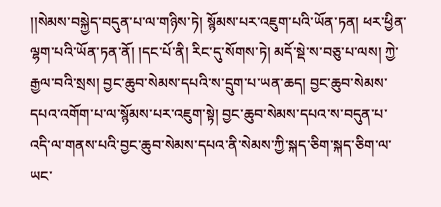།།སེམས་བསྐྱེད་བདུན་པ་ལ་གཉིས་ཏེ། སྙོམས་པར་འཇུག་པའི་ཡོན་ཏན། ཕར་ཕྱིན་ལྷག་པའི་ཡོན་ཏན་ནོ། །དང་པོ་ནི། རིང་དུ་སོགས་ཏེ། མདོ་སྡེ་ས་བཅུ་པ་ལས། ཀྱེ་རྒྱལ་བའི་སྲས། བྱང་ཆུབ་སེམས་དཔའི་ས་དྲུག་པ་ཡན་ཆད། བྱང་ཆུབ་སེམས་དཔའ་འགོག་པ་ལ་སྙོམས་པར་འཇུག་སྟེ། བྱང་ཆུབ་སེམས་དཔའ་ས་བདུན་པ་འདི་ལ་གནས་པའི་བྱང་ཆུབ་སེམས་དཔའ་ནི་སེམས་ཀྱི་སྐད་ཅིག་སྐད་ཅིག་ལ་ཡང་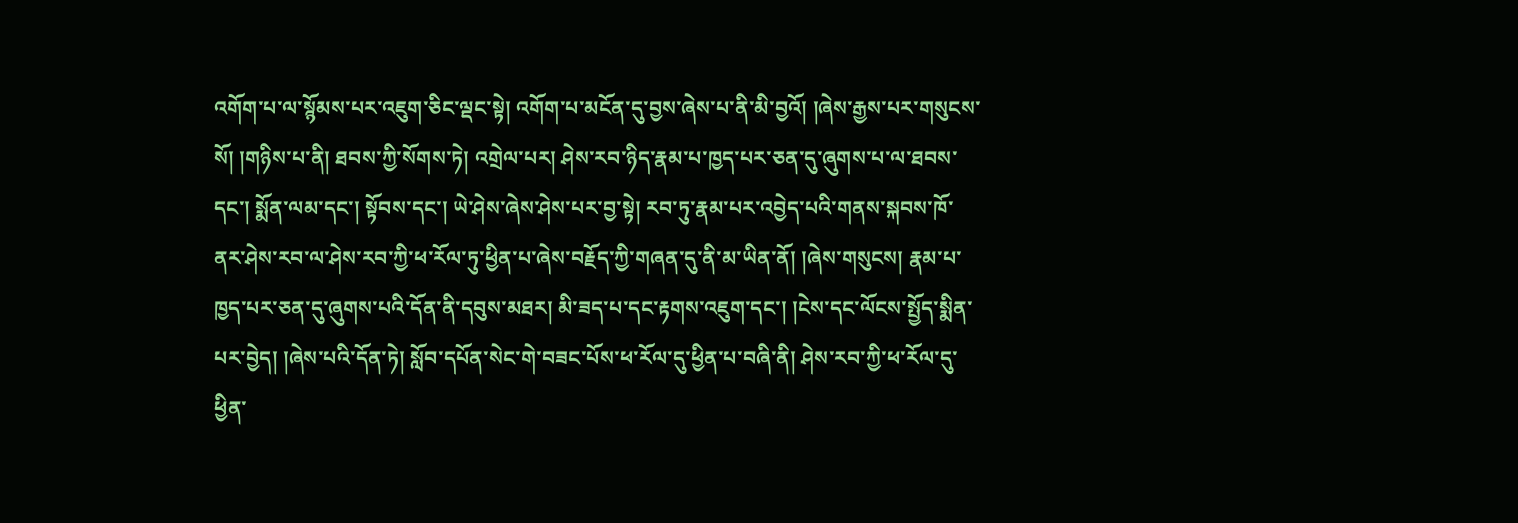འགོག་པ་ལ་སྙོམས་པར་འཇུག་ཅིང་ལྡང་སྟེ། འགོག་པ་མངོན་དུ་བྱས་ཞེས་པ་ནི་མི་བྱའོ། །ཞེས་རྒྱས་པར་གསུངས་སོ། །གཉིས་པ་ནི། ཐབས་ཀྱི་སོགས་ཏེ། འགྲེལ་པར། ཤེས་རབ་ཉིད་རྣམ་པ་ཁྱད་པར་ཅན་དུ་ཞུགས་པ་ལ་ཐབས་དང་། སྨོན་ལམ་དང་། སྟོབས་དང་། ཡེ་ཤེས་ཞེས་ཤེས་པར་བྱ་སྟེ། རབ་ཏུ་རྣམ་པར་འབྱེད་པའི་གནས་སྐབས་ཁོ་ནར་ཤེས་རབ་ལ་ཤེས་རབ་ཀྱི་ཕ་རོལ་ཏུ་ཕྱིན་པ་ཞེས་བརྗོད་ཀྱི་གཞན་དུ་ནི་མ་ཡིན་ནོ། །ཞེས་གསུངས། རྣམ་པ་ཁྱད་པར་ཅན་དུ་ཞུགས་པའི་དོན་ནི་དབུས་མཐར། མི་ཟད་པ་དང་རྟགས་འཇུག་དང་། །ངེས་དང་ལོངས་སྤྱོད་སྨིན་པར་བྱེད། །ཞེས་པའི་དོན་ཏེ། སློབ་དཔོན་སེང་གེ་བཟང་པོས་ཕ་རོལ་དུ་ཕྱིན་པ་བཞི་ནི། ཤེས་རབ་ཀྱི་ཕ་རོལ་དུ་ཕྱིན་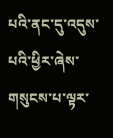པའི་ནང་དུ་འདུས་པའི་ཕྱིར་ཞེས་གསུངས་པ་ལྟར་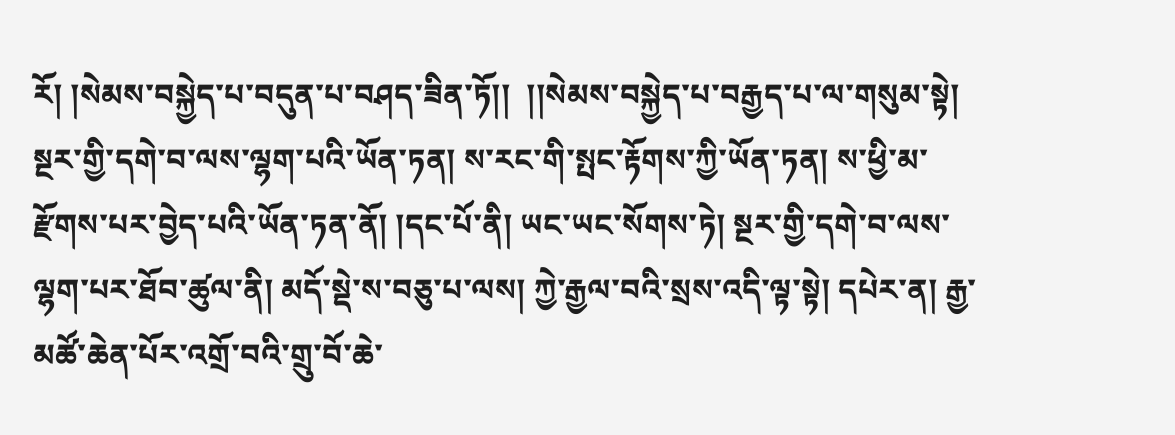རོ། །སེམས་བསྐྱེད་པ་བདུན་པ་བཤད་ཟིན་ཏོ།།  །།སེམས་བསྐྱེད་པ་བརྒྱད་པ་ལ་གསུམ་སྟེ། སྔར་གྱི་དགེ་བ་ལས་ལྷག་པའི་ཡོན་ཏན། ས་རང་གི་སྤང་རྟོགས་ཀྱི་ཡོན་ཏན། ས་ཕྱི་མ་རྫོགས་པར་བྱེད་པའི་ཡོན་ཏན་ནོ། །དང་པོ་ནི། ཡང་ཡང་སོགས་ཏེ། སྔར་གྱི་དགེ་བ་ལས་ལྷག་པར་ཐོབ་ཚུལ་ནི། མདོ་སྡེ་ས་བཅུ་པ་ལས། ཀྱེ་རྒྱལ་བའི་སྲས་འདི་ལྟ་སྟེ། དཔེར་ན། རྒྱ་མཚོ་ཆེན་པོར་འགྲོ་བའི་གྲུ་བོ་ཆེ་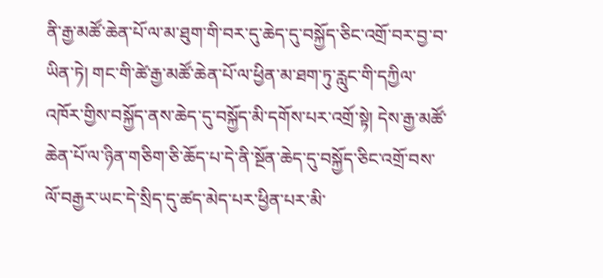ནི་རྒྱ་མཚོ་ཆེན་པོ་ལ་མ་ཐུག་གི་བར་དུ་ཆེད་དུ་བསྐྱོད་ཅིང་འགྲོ་བར་བྱ་བ་ཡིན་ཏེ། གང་གི་ཚེ་རྒྱ་མཚོ་ཆེན་པོ་ལ་ཕྱིན་མ་ཐག་ཏུ་རླུང་གི་དཀྱིལ་འཁོར་གྱིས་བསྐྱོད་ནས་ཆེད་དུ་བསྐྱོད་མི་དགོས་པར་འགྲོ་སྟེ། དེས་རྒྱ་མཚོ་ཆེན་པོ་ལ་ཉིན་གཅིག་ཅི་ཆོད་པ་དེ་ནི་སྔོན་ཆེད་དུ་བསྐྱོད་ཅིང་འགྲོ་བས་ལོ་བརྒྱར་ཡང་དེ་སྲིད་དུ་ཚད་མེད་པར་ཕྱིན་པར་མི་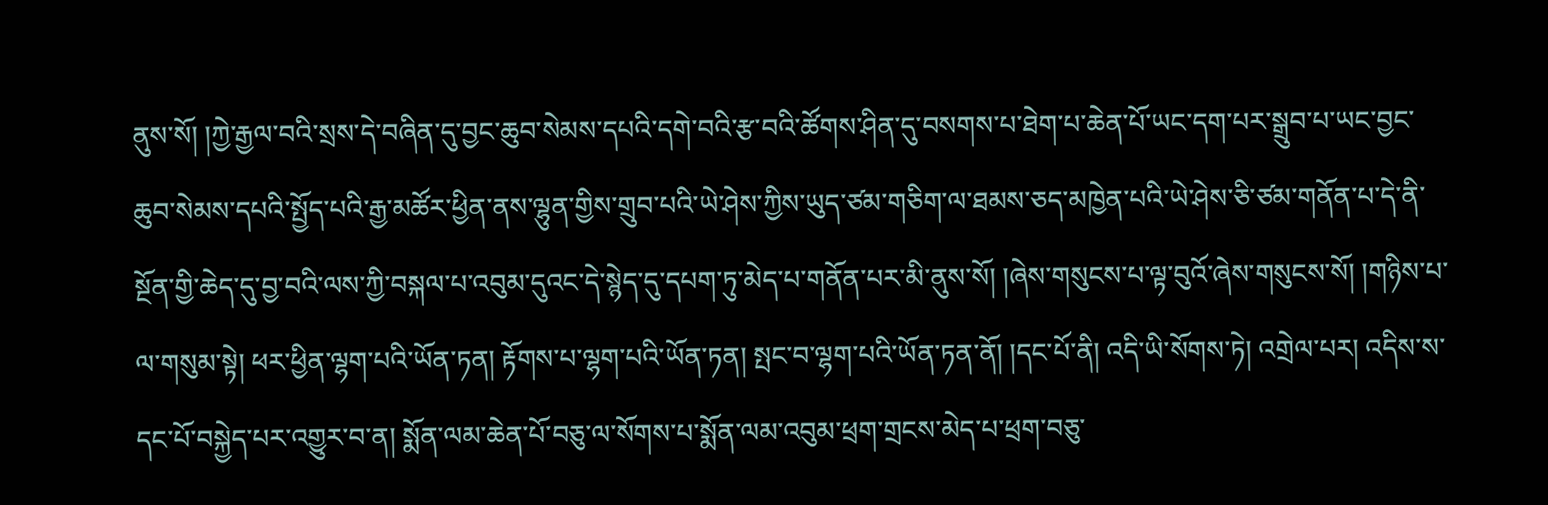ནུས་སོ། །ཀྱེ་རྒྱལ་བའི་སྲས་དེ་བཞིན་དུ་བྱང་ཆུབ་སེམས་དཔའི་དགེ་བའི་རྩ་བའི་ཚོགས་ཤིན་དུ་བསགས་པ་ཐེག་པ་ཆེན་པོ་ཡང་དག་པར་སྒྲུབ་པ་ཡང་བྱང་ཆུབ་སེམས་དཔའི་སྤྱོད་པའི་རྒྱ་མཚོར་ཕྱིན་ནས་ལྷུན་གྱིས་གྲུབ་པའི་ཡེ་ཤེས་ཀྱིས་ཡུད་ཙམ་གཅིག་ལ་ཐམས་ཅད་མཁྱེན་པའི་ཡེ་ཤེས་ཅི་ཙམ་གནོན་པ་དེ་ནི་སྔོན་གྱི་ཆེད་དུ་བྱ་བའི་ལས་ཀྱི་བསྐལ་པ་འབུམ་དུའང་དེ་སྙེད་དུ་དཔག་ཏུ་མེད་པ་གནོན་པར་མི་ནུས་སོ། །ཞེས་གསུངས་པ་ལྟ་བུའོ་ཞེས་གསུངས་སོ། །གཉིས་པ་ལ་གསུམ་སྟེ། ཕར་ཕྱིན་ལྷག་པའི་ཡོན་ཏན། རྟོགས་པ་ལྷག་པའི་ཡོན་ཏན། སྤང་བ་ལྷག་པའི་ཡོན་ཏན་ནོ། །དང་པོ་ནི། འདི་ཡི་སོགས་ཏེ། འགྲེལ་པར། འདིས་ས་དང་པོ་བསྐྱེད་པར་འགྱུར་བ་ན། སྨོན་ལམ་ཆེན་པོ་བཅུ་ལ་སོགས་པ་སྨོན་ལམ་འབུམ་ཕྲག་གྲངས་མེད་པ་ཕྲག་བཅུ་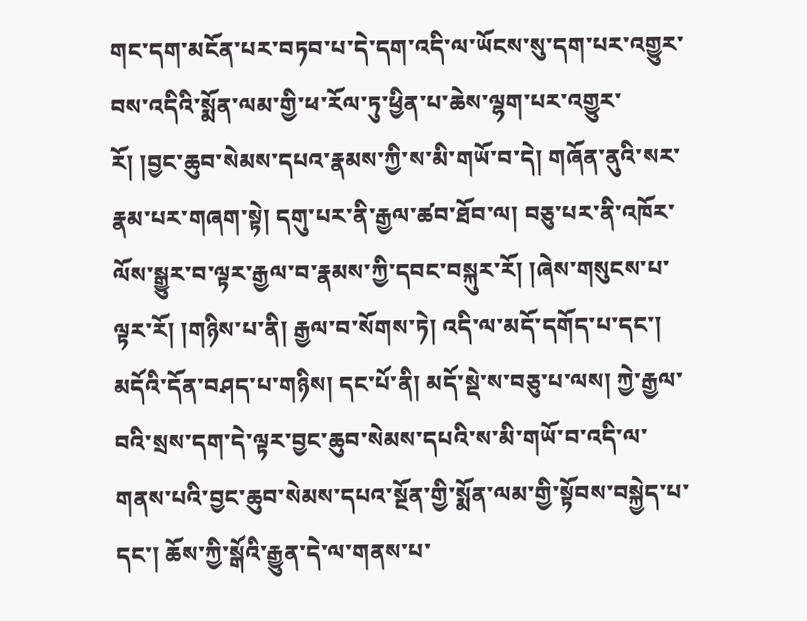གང་དག་མངོན་པར་བཏབ་པ་དེ་དག་འདི་ལ་ཡོངས་སུ་དག་པར་འགྱུར་བས་འདིའི་སྨོན་ལམ་གྱི་ཕ་རོལ་ཏུ་ཕྱིན་པ་ཆེས་ལྷག་པར་འགྱུར་རོ། །བྱང་ཆུབ་སེམས་དཔའ་རྣམས་ཀྱི་ས་མི་གཡོ་བ་དེ། གཞོན་ནུའི་སར་རྣམ་པར་གཞག་སྟེ། དགུ་པར་ནི་རྒྱལ་ཚབ་ཐོབ་ལ། བཅུ་པར་ནི་འཁོར་ལོས་སྒྱུར་བ་ལྟར་རྒྱལ་བ་རྣམས་ཀྱི་དབང་བསྐུར་རོ། །ཞེས་གསུངས་པ་ལྟར་རོ། །གཉིས་པ་ནི། རྒྱལ་བ་སོགས་ཏེ། འདི་ལ་མདོ་དགོད་པ་དང་། མདོའི་དོན་བཤད་པ་གཉིས། དང་པོ་ནི། མདོ་སྡེ་ས་བཅུ་པ་ལས། ཀྱེ་རྒྱལ་བའི་སྲས་དག་དེ་ལྟར་བྱང་ཆུབ་སེམས་དཔའི་ས་མི་གཡོ་བ་འདི་ལ་གནས་པའི་བྱང་ཆུབ་སེམས་དཔའ་སྔོན་གྱི་སྨོན་ལམ་གྱི་སྟོབས་བསྐྱེད་པ་དང་། ཆོས་ཀྱི་སྒོའི་རྒྱུན་དེ་ལ་གནས་པ་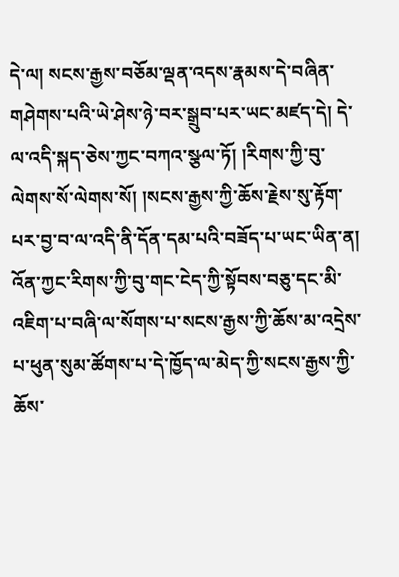དེ་ལ། སངས་རྒྱས་བཅོམ་ལྡན་འདས་རྣམས་དེ་བཞིན་གཤེགས་པའི་ཡེ་ཤེས་ཉེ་བར་སྒྲུབ་པར་ཡང་མཛད་དེ། དེ་ལ་འདི་སྐད་ཅེས་ཀྱང་བཀའ་སྩལ་ཏོ། །རིགས་ཀྱི་བུ་ལེགས་སོ་ལེགས་སོ། །སངས་རྒྱས་ཀྱི་ཆོས་རྗེས་སུ་རྟོག་པར་བྱ་བ་ལ་འདི་ནི་དོན་དམ་པའི་བཟོད་པ་ཡང་ཡིན་ན། འོན་ཀྱང་རིགས་ཀྱི་བུ་གང་ངེད་ཀྱི་སྟོབས་བཅུ་དང་མི་འཇིག་པ་བཞི་ལ་སོགས་པ་སངས་རྒྱས་ཀྱི་ཆོས་མ་འདྲེས་པ་ཕུན་སུམ་ཚོགས་པ་དེ་ཁྱོད་ལ་མེད་ཀྱི་སངས་རྒྱས་ཀྱི་ཆོས་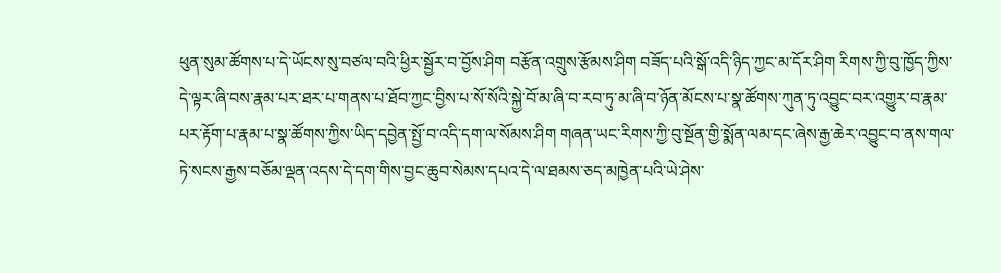ཕུན་སུམ་ཚོགས་པ་དེ་ཡོངས་སུ་བཙལ་བའི་ཕྱིར་སྦྱོར་བ་བྱོས་ཤིག བརྩོན་འགྲུས་རྩོམས་ཤིག བཟོད་པའི་སྒོ་འདི་ཉིད་ཀྱང་མ་དོར་ཤིག རིགས་ཀྱི་བུ་ཁྱོད་ཀྱིས་དེ་ལྟར་ཞི་བས་རྣམ་པར་ཐར་པ་གནས་པ་ཐོབ་ཀྱང་བྱིས་པ་སོ་སོའི་སྐྱེ་བོ་མ་ཞི་བ་རབ་ཏུ་མ་ཞི་བ་ཉོན་མོངས་པ་སྣ་ཚོགས་ཀུན་ཏུ་འབྱུང་བར་འགྱུར་བ་རྣམ་པར་རྟོག་པ་རྣམ་པ་སྣ་ཚོགས་ཀྱིས་ཡིད་དབྱེན་སྤྱོ་བ་འདི་དག་ལ་སོམས་ཤིག གཞན་ཡང་རིགས་ཀྱི་བུ་སྔོན་གྱི་སྨོན་ལམ་དང་ཞེས་རྒྱ་ཆེར་འབྱུང་བ་ནས་གལ་ཏེ་སངས་རྒྱས་བཅོམ་ལྡན་འདས་དེ་དག་གིས་བྱང་ཆུབ་སེམས་དཔའ་དེ་ལ་ཐམས་ཅད་མཁྱེན་པའི་ཡེ་ཤེས་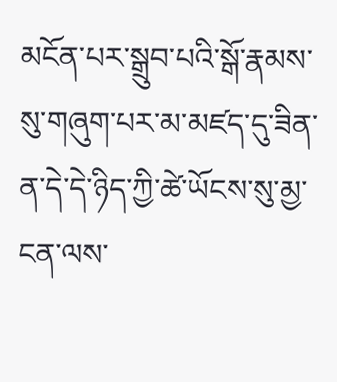མངོན་པར་སྒྲུབ་པའི་སྒོ་རྣམས་སུ་གཞུག་པར་མ་མཛད་དུ་ཟིན་ན་དེ་དེ་ཉིད་ཀྱི་ཚེ་ཡོངས་སུ་མྱ་ངན་ལས་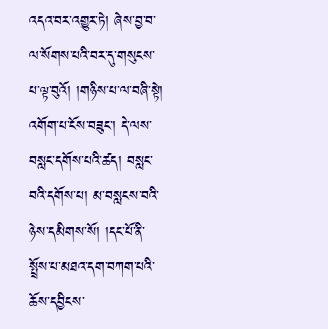འདའ་བར་འགྱུར་ཏེ། ཞེས་བྱ་བ་ལ་སོགས་པའི་བར་དུ་གསུངས་པ་ལྟ་བུའོ། །གཉིས་པ་ལ་བཞི་སྟེ། འགོག་པ་ངོས་བཟུང་། དེ་ལས་བསླང་དགོས་པའི་ཚད། བསླང་བའི་དགོས་པ། མ་བསླངས་བའི་ཉེས་དམིགས་སོ། །དང་པོ་ནི་སྤྲོས་པ་མཐའ་དག་བཀག་པའི་ཆོས་དབྱིངས་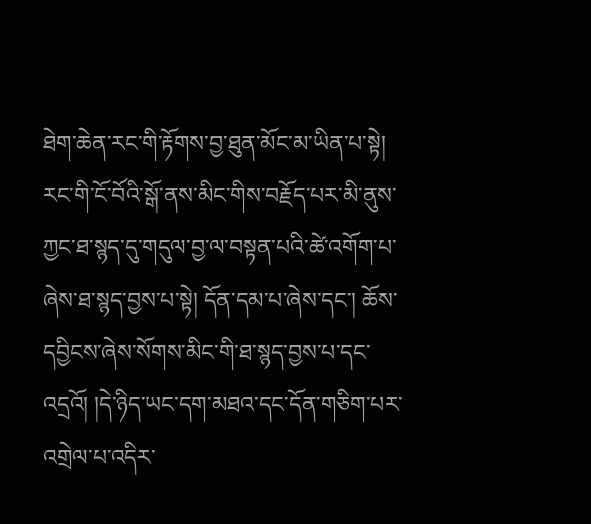ཐེག་ཆེན་རང་གི་རྟོགས་བྱ་ཐུན་མོང་མ་ཡིན་པ་སྟེ། རང་གི་ངོ་བོའི་སྒོ་ནས་མིང་གིས་བརྗོད་པར་མི་ནུས་ཀྱང་ཐ་སྙད་དུ་གདུལ་བྱ་ལ་བསྟན་པའི་ཚེ་འགོག་པ་ཞེས་ཐ་སྙད་བྱས་པ་སྟེ། དོན་དམ་པ་ཞེས་དང་། ཆོས་དབྱིངས་ཞེས་སོགས་མིང་གི་ཐ་སྙད་བྱས་པ་དང་འདྲའོ། །དེ་ཉིད་ཡང་དག་མཐའ་དང་དོན་གཅིག་པར་འགྲེལ་པ་འདིར་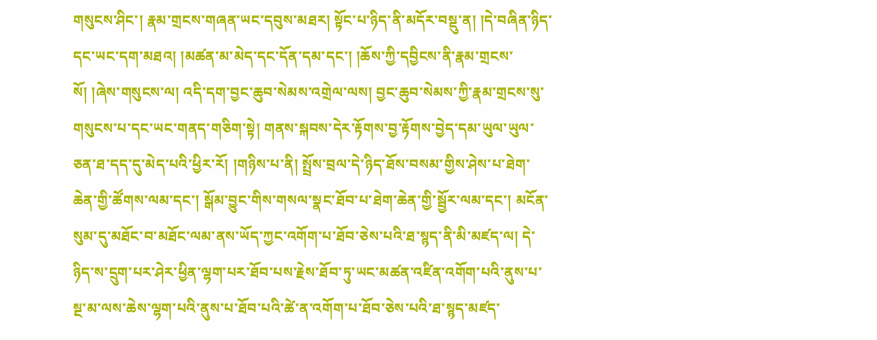གསུངས་ཤིང་། རྣམ་གྲངས་གཞན་ཡང་དབུས་མཐར། སྟོང་པ་ཉིད་ནི་མདོར་བསྡུ་ན། །དེ་བཞིན་ཉིད་དང་ཡང་དག་མཐའ། །མཚན་མ་མེད་དང་དོན་དམ་དང་། །ཆོས་ཀྱི་དབྱིངས་ནི་རྣམ་གྲངས་སོ། །ཞེས་གསུངས་ལ། འདི་དག་བྱང་ཆུབ་སེམས་འགྲེལ་ལས། བྱང་ཆུབ་སེམས་ཀྱི་རྣམ་གྲངས་སུ་གསུངས་པ་དང་ཡང་གནད་གཅིག་སྟེ། གནས་སྐབས་དེར་རྟོགས་བྱ་རྟོགས་བྱེད་དམ་ཡུལ་ཡུལ་ཅན་ཐ་དད་དུ་མེད་པའི་ཕྱིར་རོ། །གཉིས་པ་ནི། སྤྲོས་བྲལ་དེ་ཉིད་ཐོས་བསམ་གྱིས་ཤེས་པ་ཐེག་ཆེན་གྱི་ཚོགས་ལམ་དང་། སྒོམ་བྱུང་གིས་གསལ་སྣང་ཐོབ་པ་ཐེག་ཆེན་གྱི་སྦྱོར་ལམ་དང་། མངོན་སུམ་དུ་མཐོང་བ་མཐོང་ལམ་ནས་ཡོད་ཀྱང་འགོག་པ་ཐོབ་ཅེས་པའི་ཐ་སྙད་ནི་མི་མཛད་ལ། དེ་ཉིད་ས་དྲུག་པར་ཤེར་ཕྱིན་ལྷག་པར་ཐོབ་པས་རྗེས་ཐོབ་ཏུ་ཡང་མཚན་འཛིན་འགོག་པའི་ནུས་པ་སྔ་མ་ལས་ཆེས་ལྷག་པའི་ནུས་པ་ཐོབ་པའི་ཚེ་ན་འགོག་པ་ཐོབ་ཅེས་པའི་ཐ་སྙད་མཛད་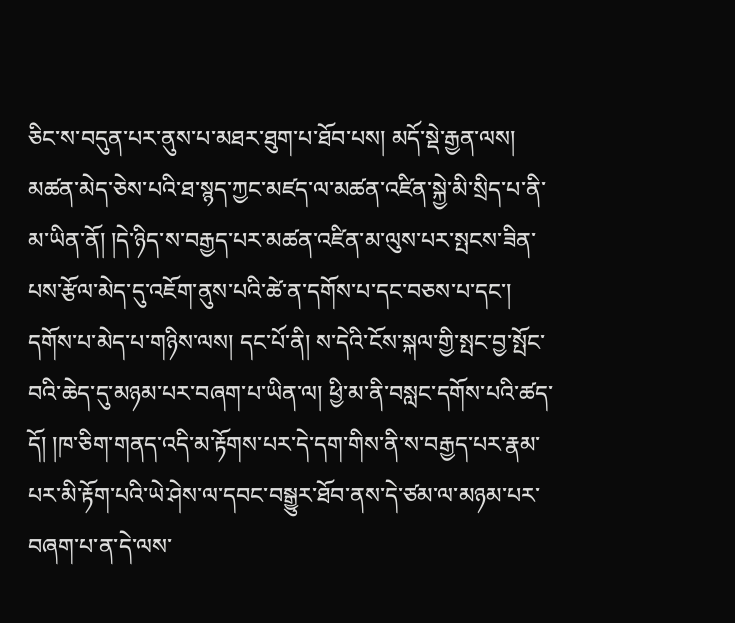ཅིང་ས་བདུན་པར་ནུས་པ་མཐར་ཐུག་པ་ཐོབ་པས། མདོ་སྡེ་རྒྱན་ལས། མཚན་མེད་ཅེས་པའི་ཐ་སྙད་ཀྱང་མཛད་ལ་མཚན་འཛིན་སྐྱེ་མི་སྲིད་པ་ནི་མ་ཡིན་ནོ། །དེ་ཉིད་ས་བརྒྱད་པར་མཚན་འཛིན་མ་ལུས་པར་སྤངས་ཟིན་པས་རྩོལ་མེད་དུ་འཇོག་ནུས་པའི་ཚེ་ན་དགོས་པ་དང་བཅས་པ་དང་། དགོས་པ་མེད་པ་གཉིས་ལས། དང་པོ་ནི། ས་དེའི་ངོས་སྐལ་གྱི་སྤང་བྱ་སྤོང་བའི་ཆེད་དུ་མཉམ་པར་བཞག་པ་ཡིན་ལ། ཕྱི་མ་ནི་བསླང་དགོས་པའི་ཚད་དོ། །ཁ་ཅིག་གནད་འདི་མ་རྟོགས་པར་དེ་དག་གིས་ནི་ས་བརྒྱད་པར་རྣམ་པར་མི་རྟོག་པའི་ཡེ་ཤེས་ལ་དབང་བསྒྱུར་ཐོབ་ནས་དེ་ཙམ་ལ་མཉམ་པར་བཞག་པ་ན་དེ་ལས་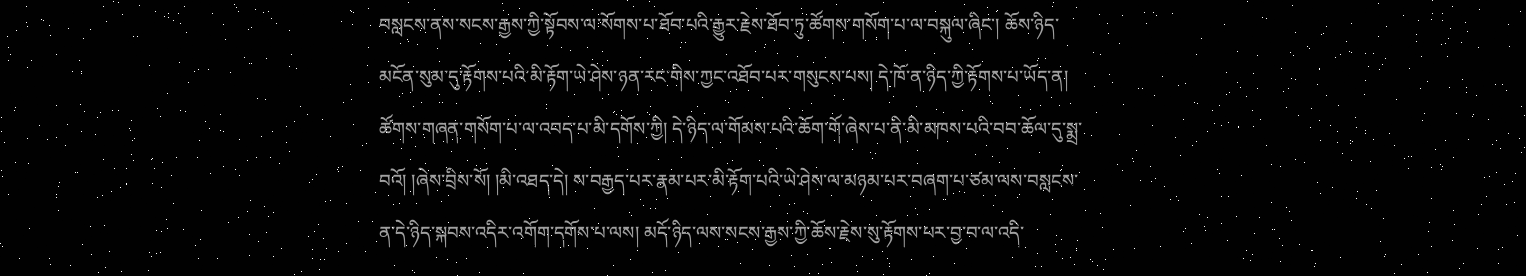བསླངས་ནས་སངས་རྒྱས་ཀྱི་སྟོབས་ལ་སོགས་པ་ཐོབ་པའི་རྒྱུར་རྗེས་ཐོབ་ཏུ་ཚོགས་གསོག་པ་ལ་བསྐུལ་ཞིང་། ཆོས་ཉིད་མངོན་སུམ་དུ་རྟོགས་པའི་མི་རྟོག་ཡེ་ཤེས་ཉན་རང་གིས་ཀྱང་འཐོབ་པར་གསུངས་པས། དེ་ཁོ་ན་ཉིད་ཀྱི་རྟོགས་པ་ཡོད་ན། ཚོགས་གཞན་གསོག་པ་ལ་འབད་པ་མི་དགོས་ཀྱི། དེ་ཉིད་ལ་གོམས་པའི་ཆོག་གོ་ཞེས་པ་ནི་མི་མཁས་པའི་བབ་ཆོལ་དུ་སྨྲ་བའོ། །ཞེས་བྲིས་སོ། །མི་འཐད་དེ། ས་བརྒྱད་པར་རྣམ་པར་མི་རྟོག་པའི་ཡེ་ཤེས་ལ་མཉམ་པར་བཞག་པ་ཙམ་ལས་བསླངས་ན་དེ་ཉིད་སྐབས་འདིར་འགོག་དགོས་པ་ལས། མདོ་ཉིད་ལས་སངས་རྒྱས་ཀྱི་ཆོས་རྗེས་སུ་རྟོགས་པར་བྱ་བ་ལ་འདི་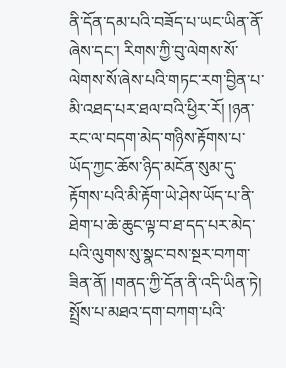ནི་དོན་དམ་པའི་བཟོད་པ་ཡང་ཡིན་ནོ་ཞེས་དང་། རིགས་ཀྱི་བུ་ལེགས་སོ་ལེགས་སོ་ཞེས་པའི་གཏང་རག་བྱིན་པ་མི་འཐད་པར་ཐལ་བའི་ཕྱིར་རོ། །ཉན་རང་ལ་བདག་མེད་གཉིས་རྟོགས་པ་ཡོད་ཀྱང་ཆོས་ཉིད་མངོན་སུམ་དུ་རྟོགས་པའི་མི་རྟོག་ཡེ་ཤེས་ཡོད་པ་ནི་ཐེག་པ་ཆེ་ཆུང་ལྟ་བ་ཐ་དད་པར་མེད་པའི་ལུགས་སུ་སྣང་བས་སྔར་བཀག་ཟིན་ནོ། །གནད་ཀྱི་དོན་ནི་འདི་ཡིན་ཏེ། སྤྲོས་པ་མཐའ་དག་བཀག་པའི་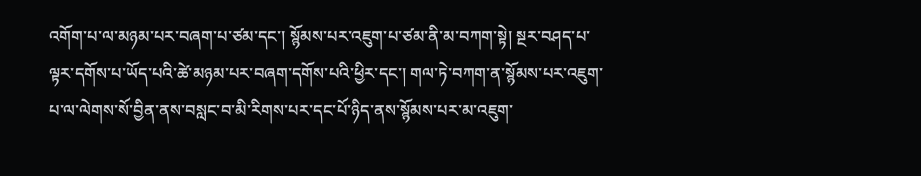འགོག་པ་ལ་མཉམ་པར་བཞག་པ་ཙམ་དང་། སྙོམས་པར་འཇུག་པ་ཙམ་ནི་མ་བཀག་སྟེ། སྔར་བཤད་པ་ལྟར་དགོས་པ་ཡོད་པའི་ཚེ་མཉམ་པར་བཞག་དགོས་པའི་ཕྱིར་དང་། གལ་ཏེ་བཀག་ན་སྙོམས་པར་འཇུག་པ་ལ་ལེགས་སོ་བྱིན་ནས་བསླང་བ་མི་རིགས་པར་དང་པོ་ཉིད་ནས་སྙོམས་པར་མ་འཇུག་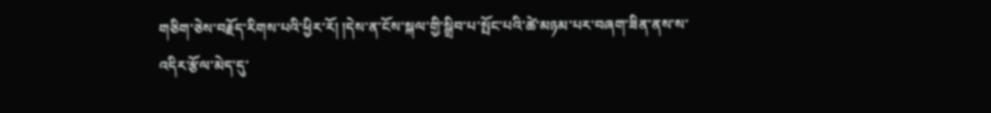གཅིག་ཅེས་བརྗོད་རིགས་པའི་ཕྱིར་རོ། །དེས་ན་ངོས་སྐལ་གྱི་སྒྲིབ་པ་སྤོང་པའི་ཚེ་མཉམ་པར་བཞག་ཟིན་ནས་ས་འདིར་རྩོལ་མེད་དུ་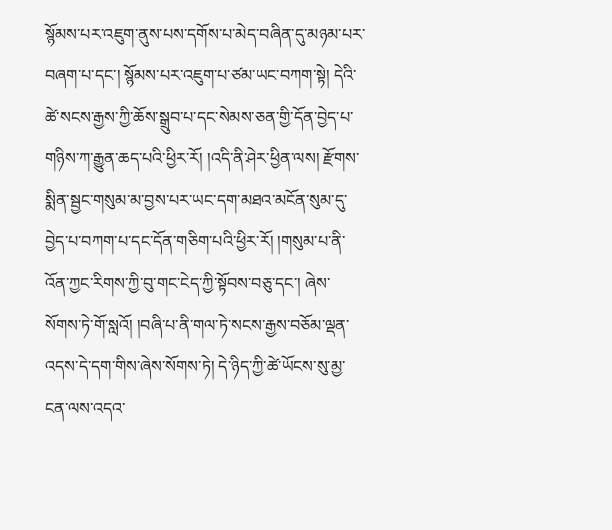སྙོམས་པར་འཇུག་ནུས་པས་དགོས་པ་མེད་བཞིན་དུ་མཉམ་པར་བཞག་པ་དང་། སྙོམས་པར་འཇུག་པ་ཙམ་ཡང་བཀག་སྟེ། དེའི་ཚེ་སངས་རྒྱས་ཀྱི་ཆོས་སྒྲུབ་པ་དང་སེམས་ཅན་གྱི་དོན་བྱེད་པ་གཉིས་ཀ་རྒྱུན་ཆད་པའི་ཕྱིར་རོ། །འདི་ནི་ཤེར་ཕྱིན་ལས། རྫོགས་སྨིན་སྦྱང་གསུམ་མ་བྱས་པར་ཡང་དག་མཐའ་མངོན་སུམ་དུ་བྱེད་པ་བཀག་པ་དང་དོན་གཅིག་པའི་ཕྱིར་རོ། །གསུམ་པ་ནི་འོན་ཀྱང་རིགས་ཀྱི་བུ་གང་ངེད་ཀྱི་སྟོབས་བཅུ་དང་། ཞེས་སོགས་ཏེ་གོ་སླའོ། །བཞི་པ་ནི་གལ་ཏེ་སངས་རྒྱས་བཅོམ་ལྡན་འདས་དེ་དག་གིས་ཞེས་སོགས་ཏེ། དེ་ཉིད་ཀྱི་ཚེ་ཡོངས་སུ་མྱ་ངན་ལས་འདའ་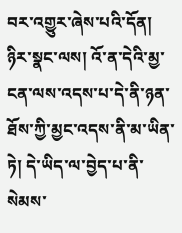བར་འགྱུར་ཞེས་པའི་དོན། ཉིར་སྣང་ལས། འོ་ན་དེའི་མྱ་ངན་ལས་འདས་པ་དེ་ནི་ཉན་ཐོས་ཀྱི་མྱང་འདས་ནི་མ་ཡིན་ཏེ། དེ་ཡིད་ལ་བྱེད་པ་ནི་སེམས་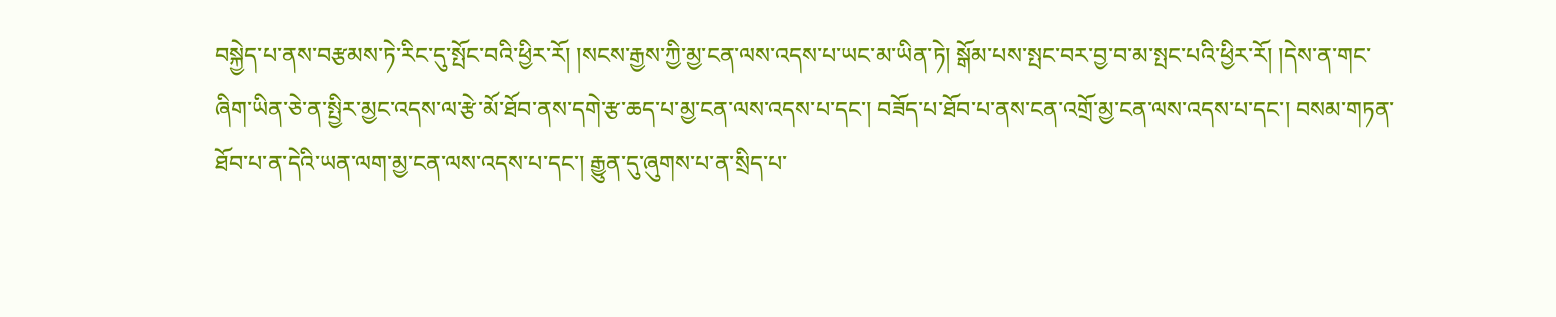བསྐྱེད་པ་ནས་བརྩམས་ཏེ་རིང་དུ་སྤོང་བའི་ཕྱིར་རོ། །སངས་རྒྱས་ཀྱི་མྱ་ངན་ལས་འདས་པ་ཡང་མ་ཡིན་ཏེ། སྒོམ་པས་སྤང་བར་བྱ་བ་མ་སྤང་པའི་ཕྱིར་རོ། །དེས་ན་གང་ཞིག་ཡིན་ཅེ་ན་སྤྱིར་མྱང་འདས་ལ་རྩེ་མོ་ཐོབ་ནས་དགེ་རྩ་ཆད་པ་མྱ་ངན་ལས་འདས་པ་དང་། བཟོད་པ་ཐོབ་པ་ནས་ངན་འགྲོ་མྱ་ངན་ལས་འདས་པ་དང་། བསམ་གཏན་ཐོབ་པ་ན་དེའི་ཡན་ལག་མྱ་ངན་ལས་འདས་པ་དང་། རྒྱུན་དུ་ཞུགས་པ་ན་སྲིད་པ་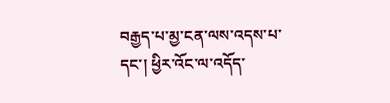བརྒྱད་པ་མྱ་ངན་ལས་འདས་པ་དང་། ཕྱིར་འོང་ལ་འདོད་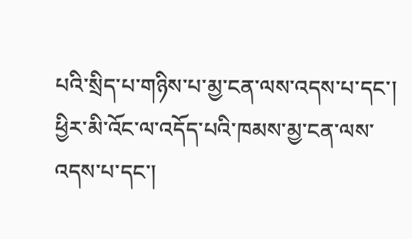པའི་སྲིད་པ་གཉིས་པ་མྱ་ངན་ལས་འདས་པ་དང་། ཕྱིར་མི་འོང་ལ་འདོད་པའི་ཁམས་མྱ་ངན་ལས་འདས་པ་དང་།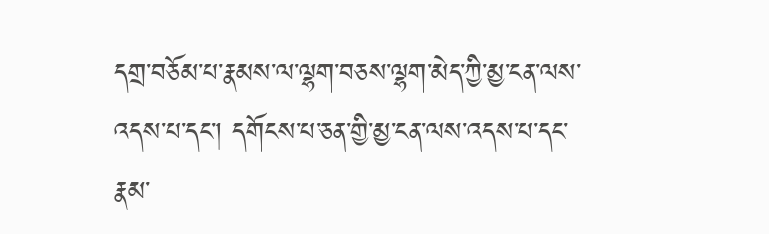དགྲ་བཅོམ་པ་རྣམས་ལ་ལྷག་བཅས་ལྷག་མེད་ཀྱི་མྱ་ངན་ལས་འདས་པ་དང་། དགོངས་པ་ཅན་གྱི་མྱ་ངན་ལས་འདས་པ་དང་རྣམ་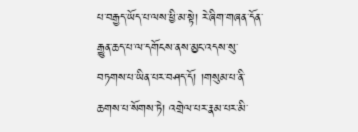པ་བརྒྱད་ཡོད་པ་ལས་ཕྱི་མ་སྟེ། རེ་ཞིག་གཞན་དོན་རྒྱུན་ཆད་པ་ལ་དགོངས་ནས་མྱང་འདས་སུ་བཏགས་པ་ཡིན་པར་བཤད་དོ། །གསུམ་པ་ནི་ཆགས་པ་སོགས་ཏེ། འགྲེལ་པར་རྣམ་པར་མི་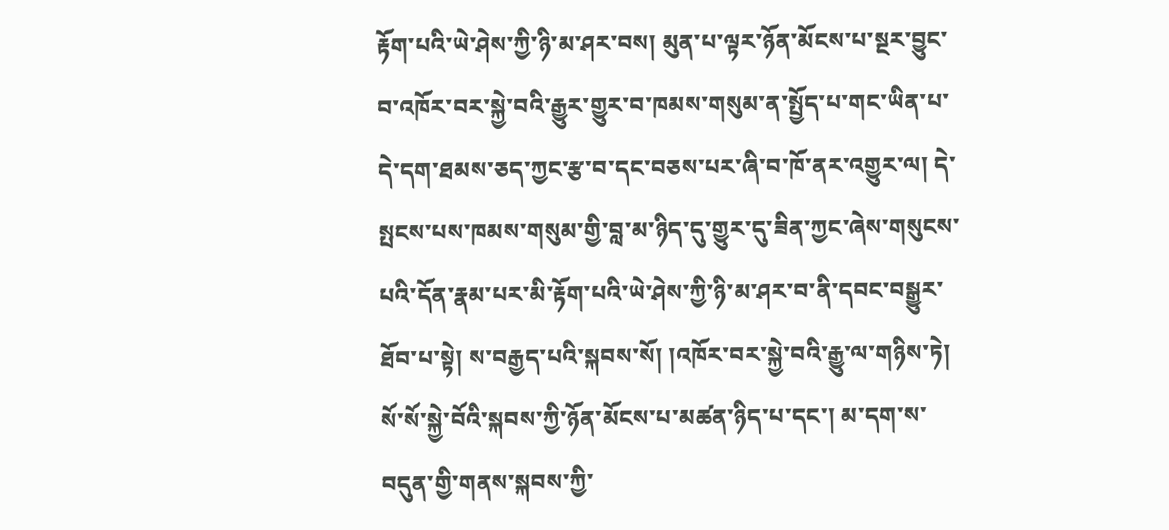རྟོག་པའི་ཡེ་ཤེས་ཀྱི་ཉི་མ་ཤར་བས། མུན་པ་ལྟར་ཉོན་མོངས་པ་སྔར་བྱུང་བ་འཁོར་བར་སྐྱེ་བའི་རྒྱུར་གྱུར་བ་ཁམས་གསུམ་ན་སྤྱོད་པ་གང་ཡིན་པ་དེ་དག་ཐམས་ཅད་ཀྱང་རྩ་བ་དང་བཅས་པར་ཞི་བ་ཁོ་ནར་འགྱུར་ལ། དེ་སྤངས་པས་ཁམས་གསུམ་གྱི་བླ་མ་ཉིད་དུ་གྱུར་དུ་ཟིན་ཀྱང་ཞེས་གསུངས་པའི་དོན་རྣམ་པར་མི་རྟོག་པའི་ཡེ་ཤེས་ཀྱི་ཉི་མ་ཤར་བ་ནི་དབང་བསྒྱུར་ཐོབ་པ་སྟེ། ས་བརྒྱད་པའི་སྐབས་སོ། །འཁོར་བར་སྐྱེ་བའི་རྒྱུ་ལ་གཉིས་ཏེ། སོ་སོ་སྐྱེ་བོའི་སྐབས་ཀྱི་ཉོན་མོངས་པ་མཚན་ཉིད་པ་དང་། མ་དག་ས་བདུན་གྱི་གནས་སྐབས་ཀྱི་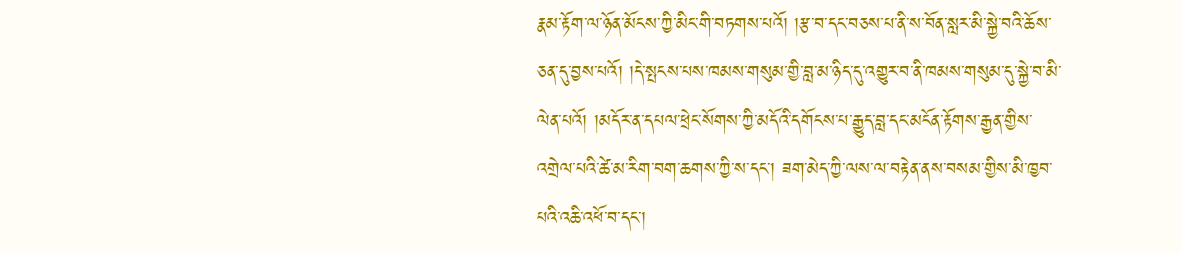རྣམ་རྟོག་ལ་ཉོན་མོངས་ཀྱི་མིང་གི་བཏགས་པའོ། །རྩ་བ་དང་བཅས་པ་ནི་ས་བོན་སླར་མི་སྐྱེ་བའི་ཆོས་ཅན་དུ་བྱས་པའོ། །དེ་སྤངས་པས་ཁམས་གསུམ་གྱི་བླ་མ་ཉིད་དུ་འགྱུར་བ་ནི་ཁམས་གསུམ་དུ་སྐྱེ་བ་མི་ལེན་པའོ། །མདོར་ན་དཔལ་ཕྲེང་སོགས་ཀྱི་མདོའི་དགོངས་པ་རྒྱུད་བླ་དང་མངོན་རྟོགས་རྒྱན་གྱིས་འགྲེལ་པའི་ཚེ་མ་རིག་བག་ཆགས་ཀྱི་ས་དང་། ཟག་མེད་ཀྱི་ལས་ལ་བརྟེན་ནས་བསམ་གྱིས་མི་ཁྱབ་པའི་འཆི་འཕོ་བ་དང་།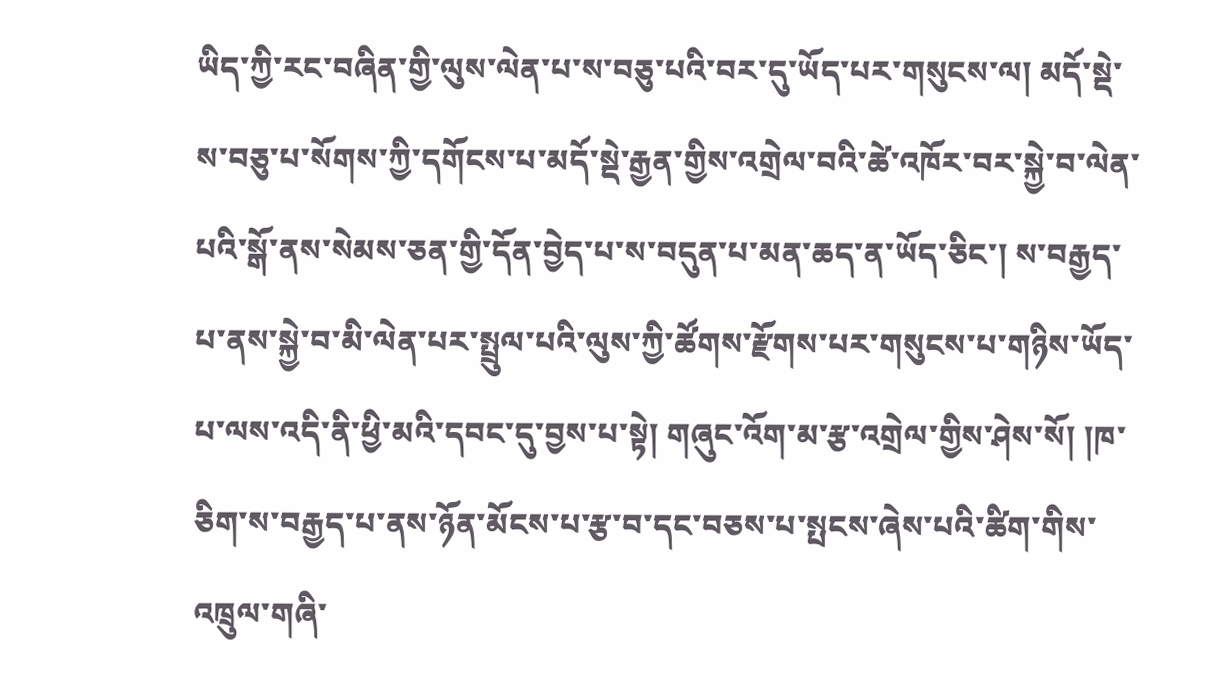ཡིད་ཀྱི་རང་བཞིན་གྱི་ལུས་ལེན་པ་ས་བཅུ་པའི་བར་དུ་ཡོད་པར་གསུངས་ལ། མདོ་སྡེ་ས་བཅུ་པ་སོགས་ཀྱི་དགོངས་པ་མདོ་སྡེ་རྒྱན་གྱིས་འགྲེལ་བའི་ཚེ་འཁོར་བར་སྐྱེ་བ་ལེན་པའི་སྒོ་ནས་སེམས་ཅན་གྱི་དོན་བྱེད་པ་ས་བདུན་པ་མན་ཆད་ན་ཡོད་ཅིང་། ས་བརྒྱད་པ་ནས་སྐྱེ་བ་མི་ལེན་པར་སྤྲུལ་པའི་ལུས་ཀྱི་ཚོགས་རྫོགས་པར་གསུངས་པ་གཉིས་ཡོད་པ་ལས་འདི་ནི་ཕྱི་མའི་དབང་དུ་བྱས་པ་སྟེ། གཞུང་འོག་མ་རྩ་འགྲེལ་གྱིས་ཤེས་སོ། །ཁ་ཅིག་ས་བརྒྱད་པ་ནས་ཉོན་མོངས་པ་རྩ་བ་དང་བཅས་པ་སྤངས་ཞེས་པའི་ཚིག་གིས་འཁྲུལ་གཞི་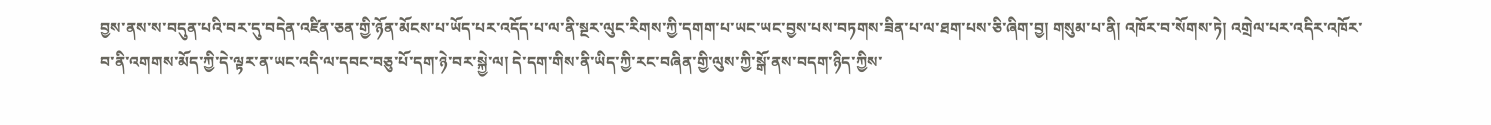བྱས་ནས་ས་བདུན་པའི་བར་དུ་བདེན་འཛིན་ཅན་གྱི་ཉོན་མོངས་པ་ཡོད་པར་འདོད་པ་ལ་ནི་སྔར་ལུང་རིགས་ཀྱི་དགག་པ་ཡང་ཡང་བྱས་པས་བཏགས་ཟིན་པ་ལ་ཐག་པས་ཅི་ཞིག་བྱ། གསུམ་པ་ནི། འཁོར་བ་སོགས་ཏེ། འགྲེལ་པར་འདིར་འཁོར་བ་ནི་འགགས་མོད་ཀྱི་དེ་ལྟར་ན་ཡང་འདི་ལ་དབང་བཅུ་པོ་དག་ཉེ་བར་སྐྱེ་ལ། དེ་དག་གིས་ནི་ཡིད་ཀྱི་རང་བཞིན་གྱི་ལུས་ཀྱི་སྒོ་ནས་བདག་ཉིད་ཀྱིས་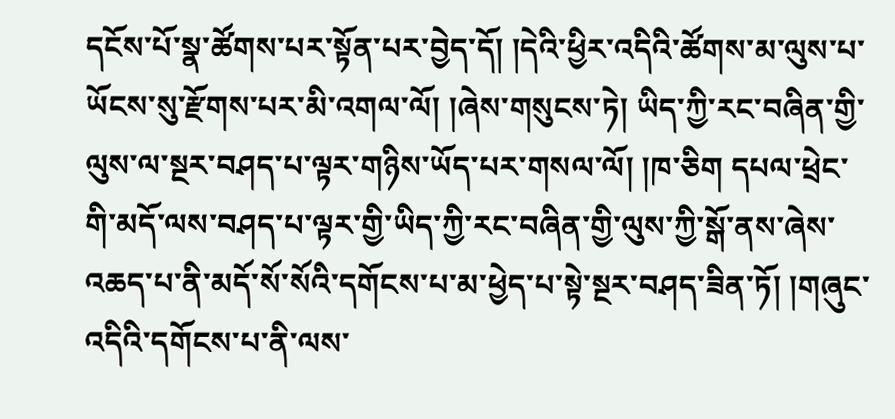དངོས་པོ་སྣ་ཚོགས་པར་སྟོན་པར་བྱེད་དོ། །དེའི་ཕྱིར་འདིའི་ཚོགས་མ་ལུས་པ་ཡོངས་སུ་རྫོགས་པར་མི་འགལ་ལོ། །ཞེས་གསུངས་ཏེ། ཡིད་ཀྱི་རང་བཞིན་གྱི་ལུས་ལ་སྔར་བཤད་པ་ལྟར་གཉིས་ཡོད་པར་གསལ་ལོ། །ཁ་ཅིག དཔལ་ཕྲེང་གི་མདོ་ལས་བཤད་པ་ལྟར་གྱི་ཡིད་ཀྱི་རང་བཞིན་གྱི་ལུས་ཀྱི་སྒོ་ནས་ཞེས་འཆད་པ་ནི་མདོ་སོ་སོའི་དགོངས་པ་མ་ཕྱེད་པ་སྟེ་སྔར་བཤད་ཟིན་ཏོ། །གཞུང་འདིའི་དགོངས་པ་ནི་ལས་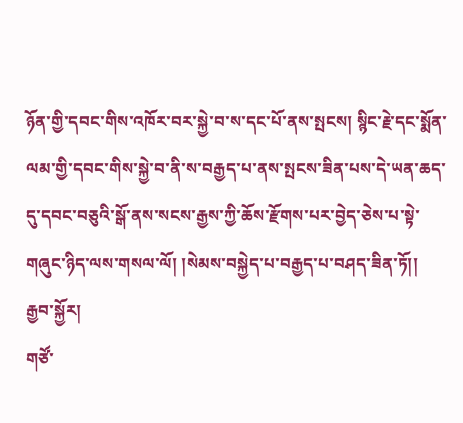ཉོན་གྱི་དབང་གིས་འཁོར་བར་སྐྱེ་བ་ས་དང་པོ་ནས་སྤངས། སྙིང་རྗེ་དང་སྨོན་ལམ་གྱི་དབང་གིས་སྐྱེ་བ་ནི་ས་བརྒྱད་པ་ནས་སྤངས་ཟིན་པས་དེ་ཡན་ཆད་དུ་དབང་བཅུའི་སྒོ་ནས་སངས་རྒྱས་ཀྱི་ཆོས་རྫོགས་པར་བྱེད་ཅེས་པ་སྟེ་གཞུང་ཉིད་ལས་གསལ་ལོ། །སེམས་བསྐྱེད་པ་བརྒྱད་པ་བཤད་ཟིན་ཏོ།།
རྒྱབ་སྐྱོར།
གཙོ་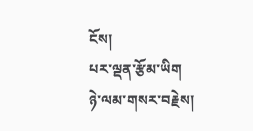ངོས།
པར་ལྡན་རྩོམ་ཡིག
ཉེ་ལམ་གསར་བརྗེས།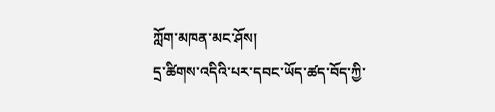ཀློག་མཁན་མང་ཤོས།
དྲ་ཚིགས་འདིའི་པར་དབང་ཡོད་ཚད་བོད་ཀྱི་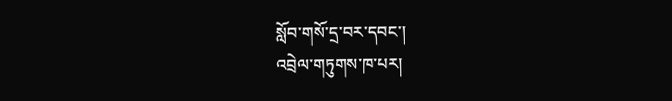སློབ་གསོ་དྲ་བར་དབང་།
འབྲེལ་གཏུགས་ཁ་པར།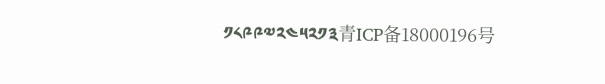༡༨༩༩༧༢༤༥༢༡༣青ICP备18000196号